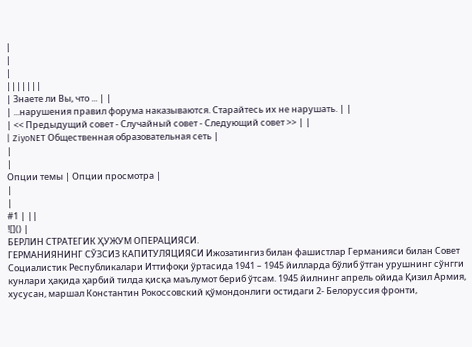|
|
|
|||||||
| Знаете ли Вы, что ... | |
| ...нарушения правил форума наказываются. Старайтесь их не нарушать. | |
| << Предыдущий совет - Случайный совет - Следующий совет >> | |
| ZiyoNET Общественная образовательная сеть |
|
|
Опции темы | Опции просмотра |
|
|
#1 | ||
![]() |
БЕРЛИН СТРАТЕГИК ҲУЖУМ ОПЕРАЦИЯСИ.
ГЕРМАНИЯНИНГ СЎЗСИЗ КАПИТУЛЯЦИЯСИ Ижозатингиз билан фашистлар Германияси билан Совет Социалистик Республикалари Иттифоқи ўртасида 1941 – 1945 йилларда бўлиб ўтган урушнинг сўнгги кунлари ҳақида ҳарбий тилда қисқа маълумот бериб ўтсам. 1945 йилнинг апрель ойида Қизил Армия, хусусан, маршал Константин Рокоссовский қўмондонлиги остидаги 2- Белоруссия фронти,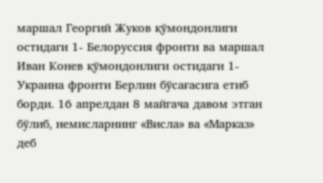маршал Георгий Жуков қўмондонлиги остидаги 1- Белоруссия фронти ва маршал Иван Конев қўмондонлиги остидаги 1- Украина фронти Берлин бўсағасига етиб борди. 16 апрелдан 8 майгача давом этган бўлиб, немисларнинг «Висла» ва «Марказ» деб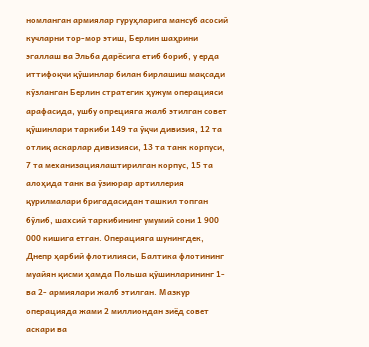номланган армиялар гуруҳларига мансуб асосий кучларни тор-мор этиш, Берлин шаҳрини эгаллаш ва Эльба дарёсига етиб бориб, у ерда иттифоқчи қўшинлар билан бирлашиш мақсади кўзланган Берлин стратегик ҳужум операцияси арафасида, ушбу опрецияга жалб этилган совет қўшинлари таркиби 149 та ўқчи дивизия, 12 та отлиқ аскарлар дивизияси, 13 та танк корпуси, 7 та механизациялаштирилган корпус, 15 та алоҳида танк ва ўзиюрар артиллерия қурилмалари бригадасидан ташкил топган бўлиб, шахсий таркибининг умумий сони 1 900 000 кишига етган. Операцияга шунингдек, Днепр ҳарбий флотилияси, Балтика флотининг муайян қисми ҳамда Польша қўшинларининг 1- ва 2- армиялари жалб этилган. Мазкур операцияда жами 2 миллиондан зиёд совет аскари ва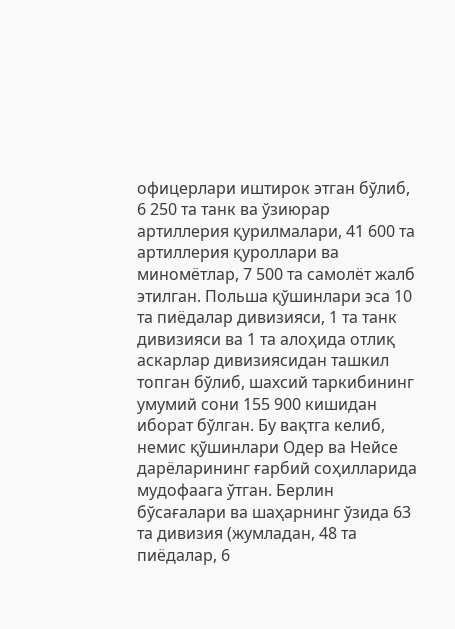офицерлари иштирок этган бўлиб, 6 250 та танк ва ўзиюрар артиллерия қурилмалари, 41 600 та артиллерия қуроллари ва миномётлар, 7 500 та самолёт жалб этилган. Польша қўшинлари эса 10 та пиёдалар дивизияси, 1 та танк дивизияси ва 1 та алоҳида отлиқ аскарлар дивизиясидан ташкил топган бўлиб, шахсий таркибининг умумий сони 155 900 кишидан иборат бўлган. Бу вақтга келиб, немис қўшинлари Одер ва Нейсе дарёларининг ғарбий соҳилларида мудофаага ўтган. Берлин бўсағалари ва шаҳарнинг ўзида 63 та дивизия (жумладан, 48 та пиёдалар, 6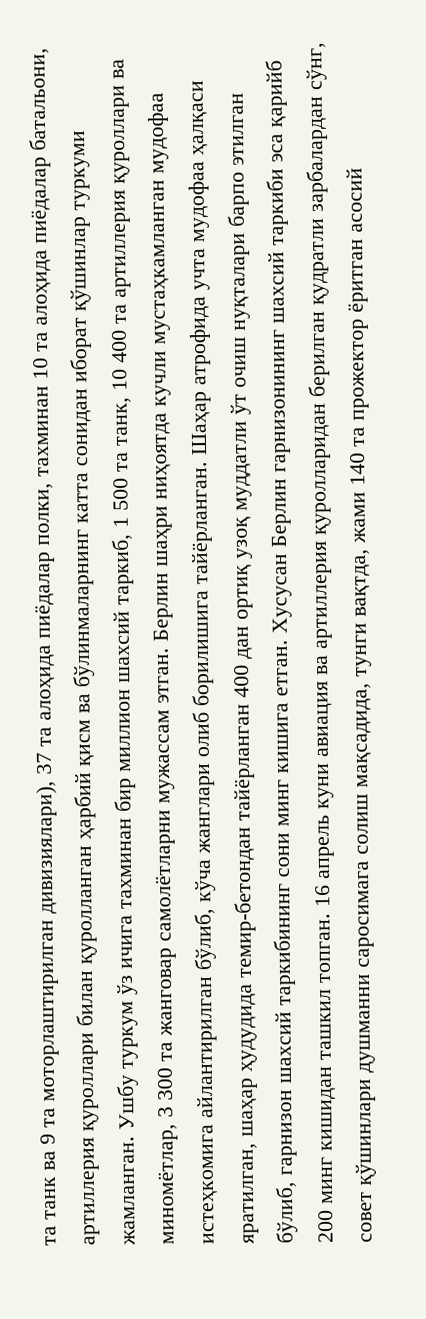та танк ва 9 та моторлаштирилган дивизиялари), 37 та алоҳида пиёдалар полки, тахминан 10 та алоҳида пиёдалар батальони, артиллерия қуроллари билан қуролланган ҳарбий қисм ва бўлинмаларнинг катта сонидан иборат қўшинлар туркуми жамланган. Ушбу туркум ўз ичига тахминан бир миллион шахсий таркиб, 1 500 та танк, 10 400 та артиллерия қуроллари ва миномётлар, 3 300 та жанговар самолётларни мужассам этган. Берлин шаҳри ниҳоятда кучли мустаҳкамланган мудофаа истеҳкомига айлантирилган бўлиб, кўча жанглари олиб борилишига тайёрланган. Шаҳар атрофида учта мудофаа ҳалқаси яратилган, шаҳар ҳудудида темир-бетондан тайёрланган 400 дан ортиқ узоқ муддатли ўт очиш нуқталари барпо этилган бўлиб, гарнизон шахсий таркибининг сони минг кишига етган. Хусусан Берлин гарнизонининг шахсий таркиби эса қарийб 200 минг кишидан ташкил топган. 16 апрель куни авиация ва артиллерия қуролларидан берилган қудратли зарбалардан сўнг, совет қўшинлари душманни саросимага солиш мақсадида, тунги вақтда, жами 140 та прожектор ёритган асосий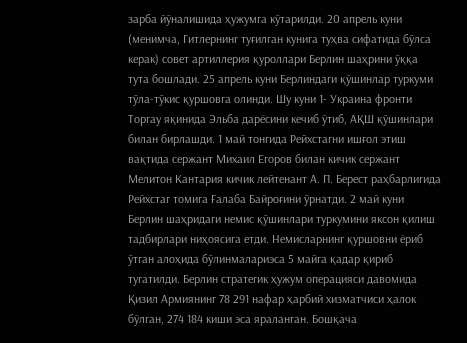зарба йўналишида ҳужумга кўтарилди. 20 апрель куни (менимча, Гитлернинг туғилган кунига туҳва сифатида бўлса керак) совет артиллерия қуроллари Берлин шаҳрини ўққа тута бошлади. 25 апрель куни Берлиндаги қўшинлар туркуми тўла-тўкис қуршовга олинди. Шу куни 1- Украина фронти Торгау яқинида Эльба дарёсини кечиб ўтиб, АҚШ қўшинлари билан бирлашди. 1 май тонгида Рейхстагни ишғол этиш вақтида сержант Михаил Егоров билан кичик сержант Мелитон Кантария кичик лейтенант А. П. Берест раҳбарлигида Рейхстаг томига Ғалаба Байроғини ўрнатди. 2 май куни Берлин шаҳридаги немис қўшинлари туркумини яксон қилиш тадбирлари ниҳоясига етди. Немисларнинг қуршовни ёриб ўтган алоҳида бўлинмалариэса 5 майга қадар қириб тугатилди. Берлин стратегик ҳужум операцияси давомида Қизил Армиянинг 78 291 нафар ҳарбий хизматчиси ҳалок бўлган, 274 184 киши эса яраланган. Бошқача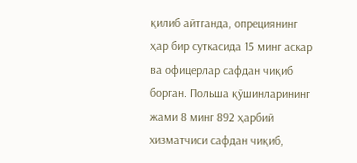қилиб айтганда, опрециянинг ҳар бир суткасида 15 минг аскар ва офицерлар сафдан чиқиб борган. Польша қўшинларининг жами 8 минг 892 ҳарбий хизматчиси сафдан чиқиб,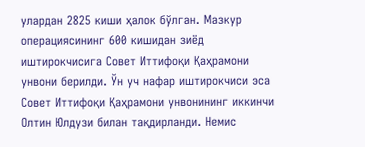улардан 2825 киши ҳалок бўлган. Мазкур операциясининг 600 кишидан зиёд иштирокчисига Совет Иттифоқи Қаҳрамони унвони берилди. Ўн уч нафар иштирокчиси эса Совет Иттифоқи Қаҳрамони унвонининг иккинчи Олтин Юлдузи билан тақдирланди. Немис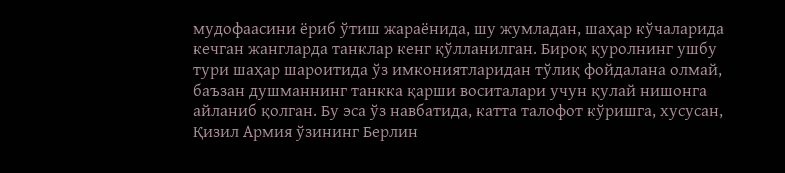мудофаасини ёриб ўтиш жараёнида, шу жумладан, шаҳар кўчаларида кечган жангларда танклар кенг қўлланилган. Бироқ қуролнинг ушбу тури шаҳар шароитида ўз имкониятларидан тўлиқ фойдалана олмай, баъзан душманнинг танкка қарши воситалари учун қулай нишонга айланиб қолган. Бу эса ўз навбатида, катта талофот кўришга, хусусан, Қизил Армия ўзининг Берлин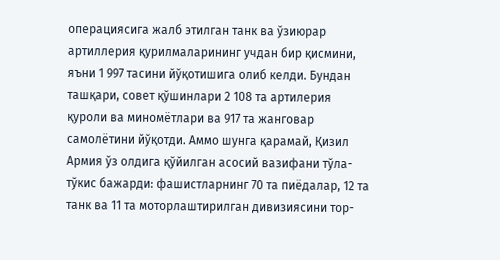операциясига жалб этилган танк ва ўзиюрар артиллерия қурилмаларининг учдан бир қисмини, яъни 1 997 тасини йўқотишига олиб келди. Бундан ташқари, совет қўшинлари 2 108 та артилерия қуроли ва миномётлари ва 917 та жанговар самолётини йўқотди. Аммо шунга қарамай, Қизил Армия ўз олдига қўйилган асосий вазифани тўла-тўкис бажарди: фашистларнинг 70 та пиёдалар, 12 та танк ва 11 та моторлаштирилган дивизиясини тор-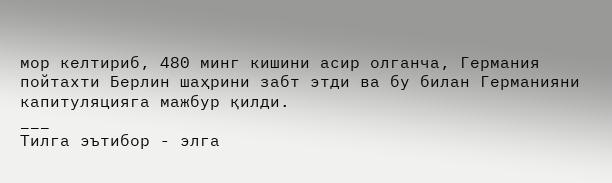мор келтириб, 480 минг кишини асир олганча, Германия пойтахти Берлин шаҳрини забт этди ва бу билан Германияни капитуляцияга мажбур қилди.
___
Тилга эътибор - элга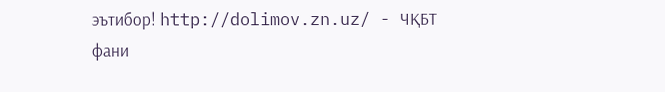эътибор! http://dolimov.zn.uz/ - ЧҚБТ фани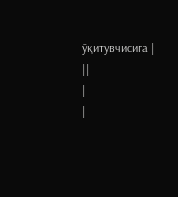ўқитувчисига |
||
|
|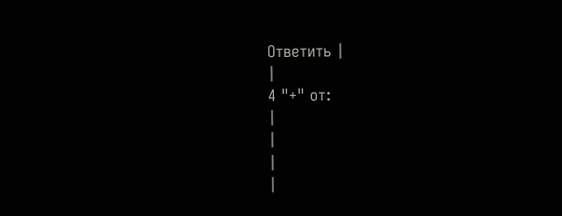Ответить |
|
4 "+" от:
|
|
|
|